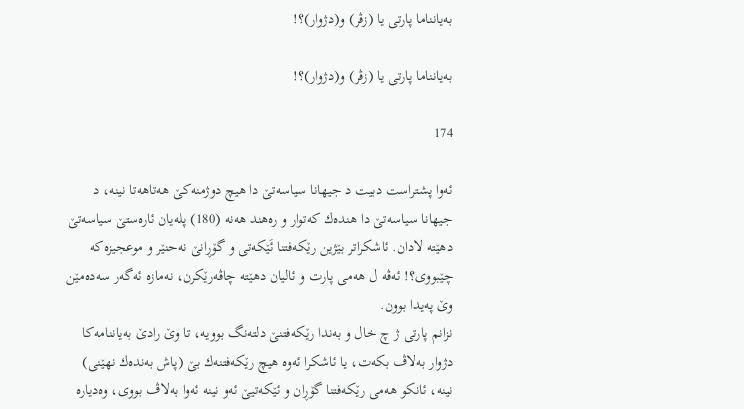به‌یانناما پارتی یا (زڤر) و(دژوار)؟!

به‌یانناما پارتی یا (زڤر) و(دژوار)؟!

174

ئه‌وا پشتراست دبیت د جیهانا سیاسه‌تێ دا هیچ دوژمنه‌كێ هه‌تاهه‌تا نینه‌، د جیهانا سیاسه‌تێ دا هنده‌ك كه‌توار و ره‌هند هه‌نه‌ (180) پله‌یان ئاره‌ستێ سیاسه‌تێ دهێته‌ لادان. ئاشكراتر بێژین رێكه‌فتنا ئَێكه‌تی و گۆڕانێ نه‌حنێر و موعجیزه‌كه‌ چێبووی؟! ئه‌ڤه‌ ل هه‌می پارت و ئالیان دهێته‌ چاڤه‌رێكرن، نه‌مازه‌ ئه‌گه‌ر سه‌ده‌مێن وێ په‌یدا بوون.
نزانم پارتی ژ چ خال و به‌ندا رێكه‌فتنێ دلته‌نگ بوویه‌، تا وێ رادێ به‌یاننامه‌كا دژوار به‌لاڤ بكه‌ت، یا ئاشكرا ئه‌وه‌ هیچ رێكه‌فتنه‌ك بێ (پاش به‌نده‌ك نهێنی) نینه‌، ئانكو هه‌می رێكه‌فتنا گۆڕان و ئێكه‌تیێ ئه‌و نینه‌ ئه‌وا به‌لاڤ بووی، وه‌دیاره‌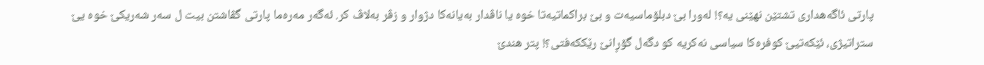پارتی ئاگه‌هداری تشتێن نهێنی یه‌؟! له‌ورا بێ دبلۆماسیه‌ت و بێ براكماتیه‌تا خوه‌ یا ناڤدار به‌یانه‌كا دژوار و زڤر به‌لاڤ كر. ئه‌گه‌ر مه‌ره‌ما پارتی گڤاشتن بیت ل سه‌ر شه‌ریكێ خوه‌ یێ ستراتیژی، ئێكه‌تیێ كوفره‌كا سیاسی نه‌كریه‌ كو دگه‌ل گۆڕانێ رێككه‌فتی؟! پتر هندێ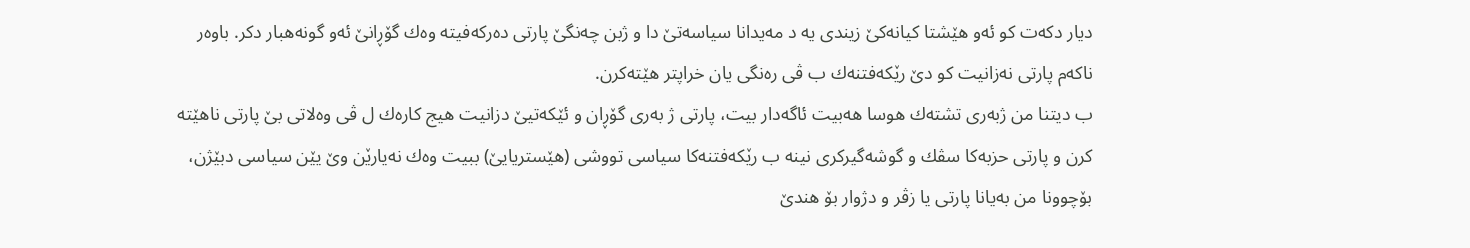دیار دكه‌ت كو ئه‌و هێشتا كیانه‌كێ زیندی یه‌ د مه‌یدانا سیاسه‌تێ دا و ژبن چه‌نگێ پارتی ده‌ركه‌فیته‌ وه‌ك گۆڕانێ ئه‌و گونه‌هبار دكر. باوه‌ر ناكه‌م پارتی نه‌زانیت كو دێ رێكه‌فتنه‌ك ب ڤی ره‌نگی یان خراپتر هێته‌كرن.
ب دیتنا من ژبه‌ری تشته‌ك هوسا هه‌بیت ئاگه‌دار بیت، پارتی ژ به‌ری گۆڕان و ئێكه‌تیێ دزانیت هیج كاره‌ك ل ڤی وه‌لاتی بێ پارتی ناهێته‌ كرن و پارتی حزبه‌كا سڤك و گوشه‌گیركری نینه‌ ب رێكه‌فتنه‌كا سیاسی تووشی (هێستریایێ) ببیت وه‌ك نه‌یارێن وێ یێن سیاسی دبێژن، بۆچوونا من به‌یانا پارتی یا زڤر و دژوار بۆ هندێ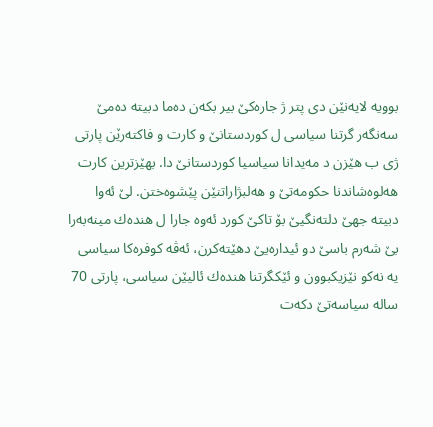بوویه‌ لایه‌نێن دی پتر ژ جاره‌كێ بیر بكه‌ن ده‌ما دبیته‌ ده‌مێ سه‌نگه‌ر گرتنا سیاسی ل كوردستانێ و كارت و فاكته‌رێن پارتی ژی ب هێزن د مه‌یدانا سیاسیا كوردستانێ دا. بهێزترین كارت هه‌لوه‌شاندنا حكومه‌تێ و هه‌لبژاراتنێن پێشوه‌ختن. لێ ئه‌وا دبیته‌ جهێ دلته‌نگیێ بۆ تاكێ كورد ئه‌وه‌ جارا ل هنده‌ك مینه‌به‌را بێ شه‌رم باسێ دو ئیداره‌یێ دهێته‌كرن، ئه‌ڤه‌ كوفره‌كا سیاسی یه‌ نه‌كو نێزیكبوون و ئێكگرتنا هنده‌ك ئالیێن سیاسی، پارتی 70 ساله‌ سیاسه‌تێ دكه‌ت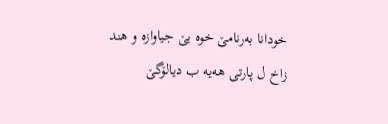خودانا به‌رنامێ خوه‌ یێ جیاوازه‌ و هند زاخ ل پارتی هه‌یه‌ ب دیالۆگێ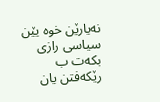نه‌یارێن خوه‌ یێن سیاسی رازی بكه‌ت ب رێكه‌فتن یان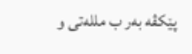پێكڤه‌ به‌ر ب ملله‌تی و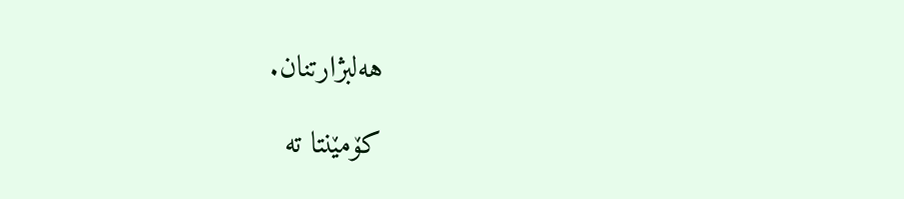هه‌لبژارتنان.

کۆمێنتا تە